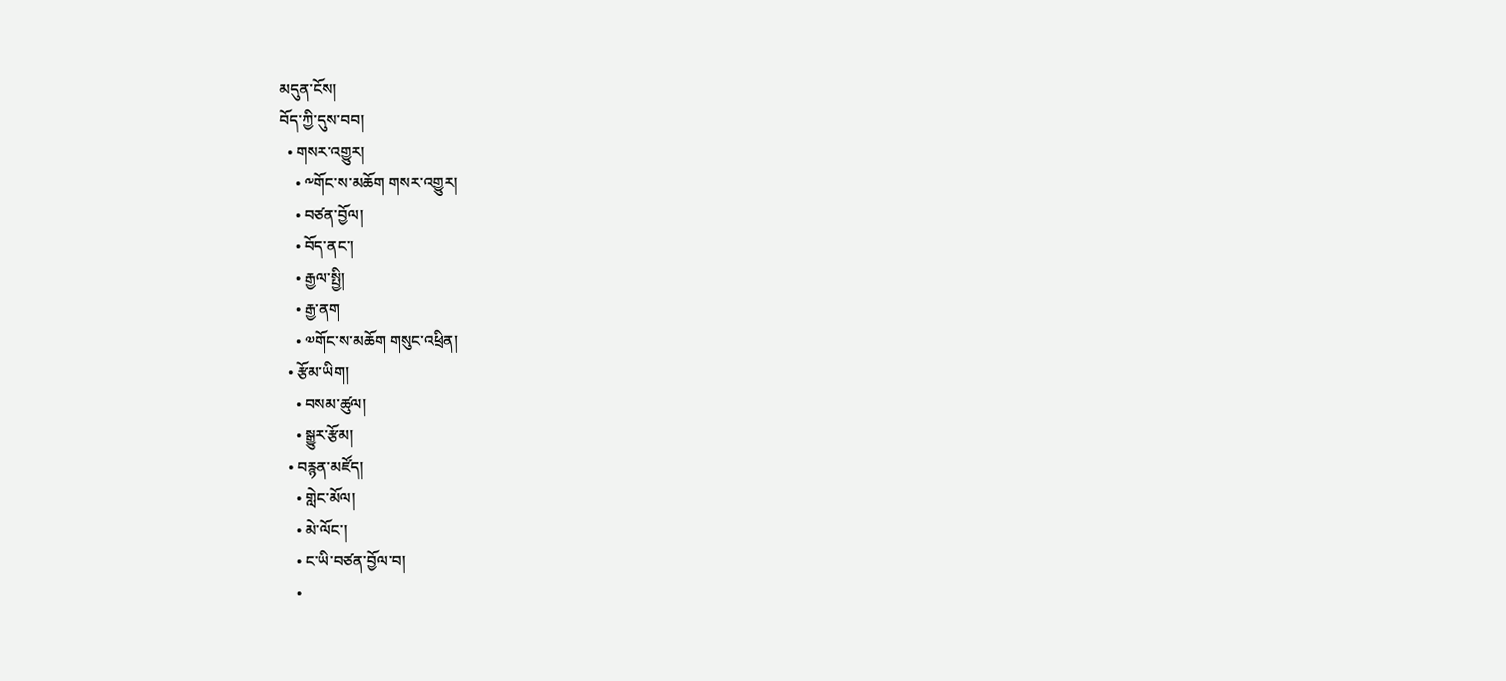མདུན་ངོས།
བོད་ཀྱི་དུས་བབ།
  • གསར་འགྱུར།
    • ༸གོང་ས་མཆོག གསར་འགྱུར།
    • བཙན་བྱོལ།
    • བོད་ནང་།
    • རྒྱལ་སྤྱི།
    • རྒྱ་ནག
    • ༧གོང་ས་མཆོག གསུང་འཕྲིན།
  • རྩོམ་ཡིག།
    • བསམ་ཚུལ།
    • སྒྱུར་རྩོམ།
  • བརྙན་མཛོད།
    • གླེང་མོལ།
    • མེ་ལོང་།
    • ང་ཡི་བཙན་བྱོལ་བ།
    •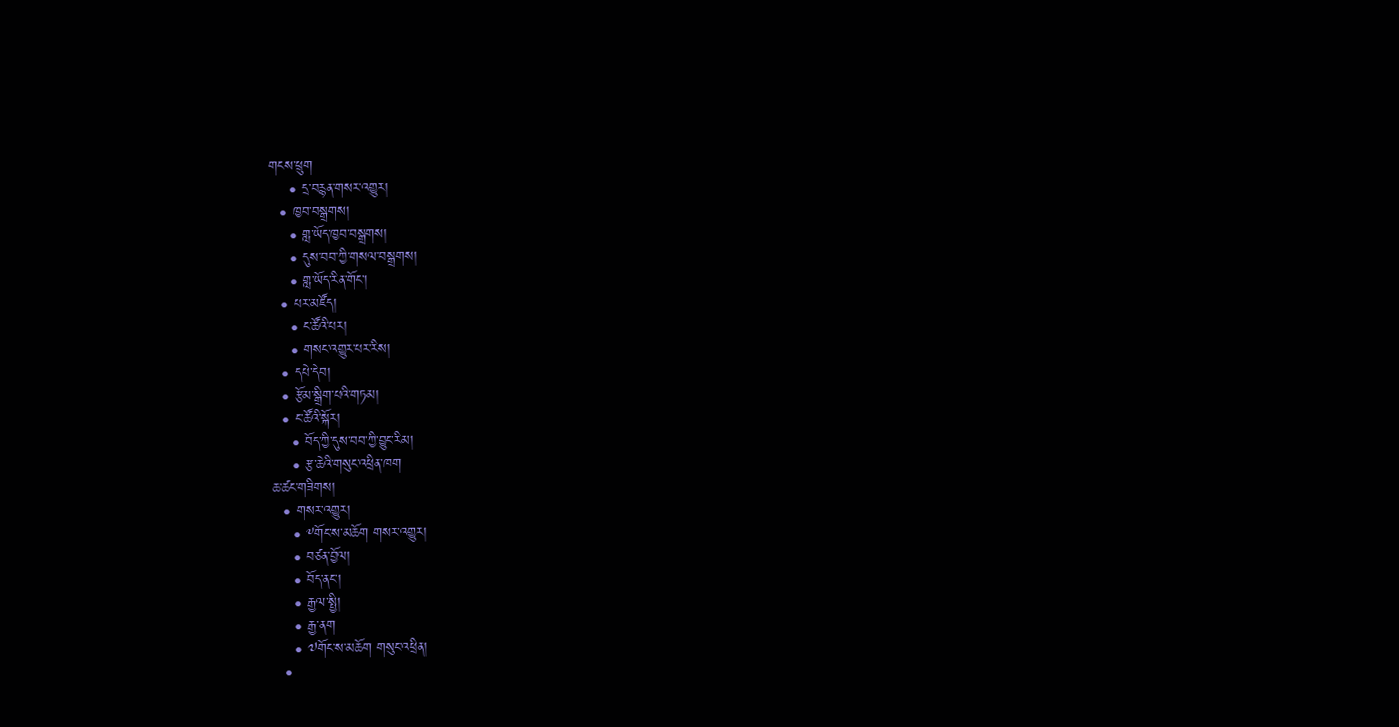གངས་ཕྲུག
    • དྲ་བརྙན་གསར་འགྱུར།
  • ཁྱབ་བསྒྲགས།
    • གླ་ཡོད་ཁྱབ་བསྒྲགས།
    • དུས་བབ་ཀྱི་གསལ་བསྒྲགས།
    • གླ་ཡོད་རིན་གོང་།
  • པར་མཛོད།
    • ང་ཚོའི་པར།
    • གསང་འགྱུར་པར་རིས།
  • དཔེ་དེབ།
  • རྩོམ་སྒྲིག་པའི་གཏམ།
  • ང་ཚོའི་སྐོར།
    • བོད་ཀྱི་དུས་བབ་ཀྱི་བྱུང་རིམ།
    • རྩ་ཆེའི་གསུང་འཕྲིན་ཁག
ཆ་ཚང་གཟིགས།
  • གསར་འགྱུར།
    • ༸གོང་ས་མཆོག གསར་འགྱུར།
    • བཙན་བྱོལ།
    • བོད་ནང་།
    • རྒྱལ་སྤྱི།
    • རྒྱ་ནག
    • ༧གོང་ས་མཆོག གསུང་འཕྲིན།
  •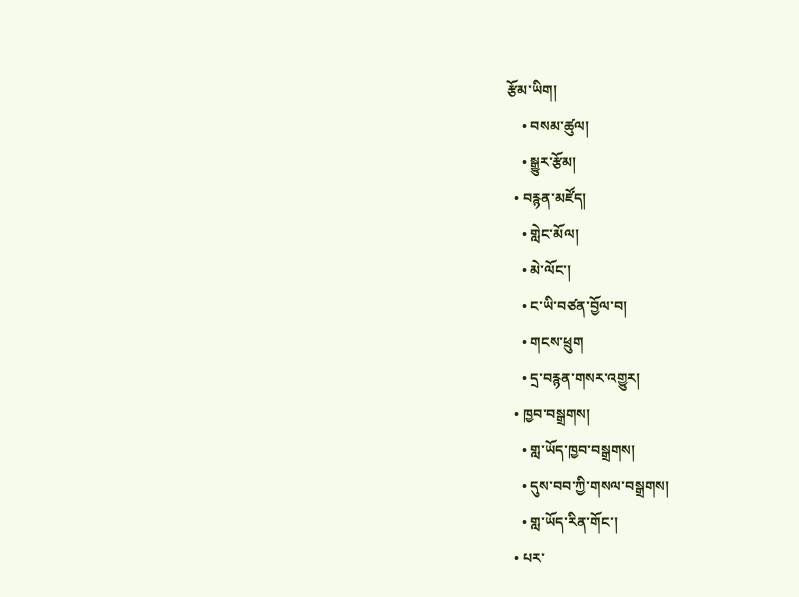རྩོམ་ཡིག།
    • བསམ་ཚུལ།
    • སྒྱུར་རྩོམ།
  • བརྙན་མཛོད།
    • གླེང་མོལ།
    • མེ་ལོང་།
    • ང་ཡི་བཙན་བྱོལ་བ།
    • གངས་ཕྲུག
    • དྲ་བརྙན་གསར་འགྱུར།
  • ཁྱབ་བསྒྲགས།
    • གླ་ཡོད་ཁྱབ་བསྒྲགས།
    • དུས་བབ་ཀྱི་གསལ་བསྒྲགས།
    • གླ་ཡོད་རིན་གོང་།
  • པར་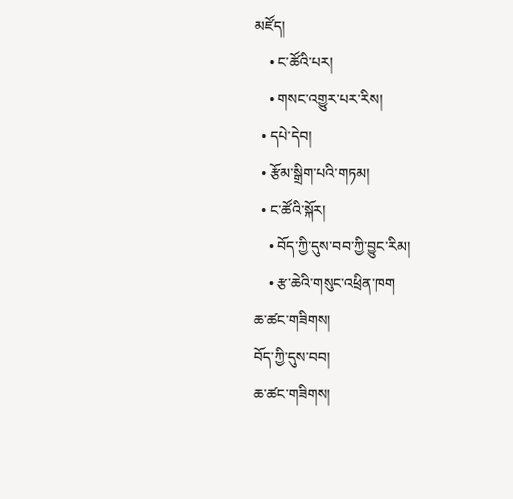མཛོད།
    • ང་ཚོའི་པར།
    • གསང་འགྱུར་པར་རིས།
  • དཔེ་དེབ།
  • རྩོམ་སྒྲིག་པའི་གཏམ།
  • ང་ཚོའི་སྐོར།
    • བོད་ཀྱི་དུས་བབ་ཀྱི་བྱུང་རིམ།
    • རྩ་ཆེའི་གསུང་འཕྲིན་ཁག
ཆ་ཚང་གཟིགས།
བོད་ཀྱི་དུས་བབ།
ཆ་ཚང་གཟིགས།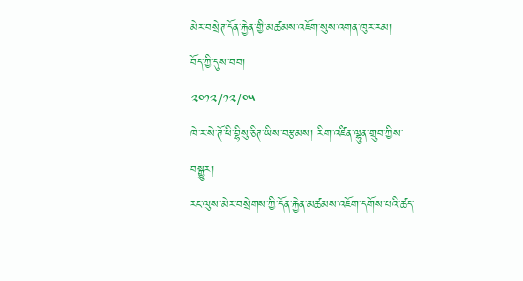མེར་བསྲེཊ་དོན་རྐྱེན་གྱི་མཚམས་འཇོག་སུས་འགན་ཁུར་རམ།
བོད་ཀྱི་དུས་བབ།
༢༠༡༢/༡༢/༠༥
ཁེ་ར་སེ་ཊོ་ཕི་བྷིསུ་ཅིཊ་ཡིས་བརྩམས། རིག་འཛིན་ལྷུན་གྲུབ་ཀྱིས་བསྒྱུར།
རང་ལུས་མེར་བསྲེགས་ཀྱི་དོན་རྐྱེན་མཚམས་འཇོག་དགོས་པའི་ཚད་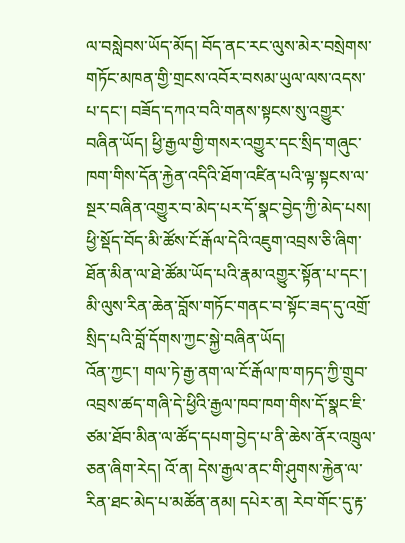ལ་བསླེབས་ཡོད་མོད། བོད་ནང་རང་ལུས་མེར་བསྲེགས་གཏོང་མཁན་གྱི་གྲངས་འབོར་བསམ་ཡུལ་ལས་འདས་པ་དང་། བཟོད་དཀའ་བའི་གནས་སྟངས་སུ་འགྱུར་བཞིན་ཡོད། ཕྱི་རྒྱལ་གྱི་གསར་འགྱུར་དང་སྲིད་གཞུང་ཁག་གིས་དོན་རྐྱེན་འདིའི་ཐོག་འཛིན་པའི་ལྟ་སྟངས་ལ་སྔར་བཞིན་འགྱུར་བ་མེད་པར་དོ་སྣང་བྱེད་ཀྱི་མེད་པས། ཕྱི་སྡོད་བོད་མི་ཚོས་ངོ་རྒོལ་དེའི་འཇུག་འབྲས་ཅི་ཞིག་ཐོན་མིན་ལ་ཐེ་ཚོམ་ཡོད་པའི་རྣམ་འགྱུར་སྟོན་པ་དང་། མི་ལུས་རིན་ཆེན་བློས་གཏོང་གནང་བ་སྟོང་ཟད་དུ་འགྲོ་སྲིད་པའི་བློ་དོགས་ཀྱང་སྐྱེ་བཞིན་ཡོད།
འོན་ཀྱང་། གལ་ཏེ་རྒྱ་ནག་ལ་ངོ་རྒོལ་ཁ་གཏད་ཀྱི་གྲུབ་འབྲས་ཚད་གཞི་དེ་ཕྱིའི་རྒྱལ་ཁབ་ཁག་གིས་དོ་སྣང་ཇི་ཙམ་ཐོབ་མིན་ལ་ཚོད་དཔག་བྱེད་པ་ནི་ཆེས་ནོར་འཁྲུལ་ཅན་ཞིག་རེད། འོ་ན། དེས་རྒྱལ་ནང་གི་ཤུགས་རྐྱེན་ལ་རིན་ཐང་མེད་པ་མཚོན་ནམ། དཔེར་ན། རེབ་གོང་དུ་རྟ་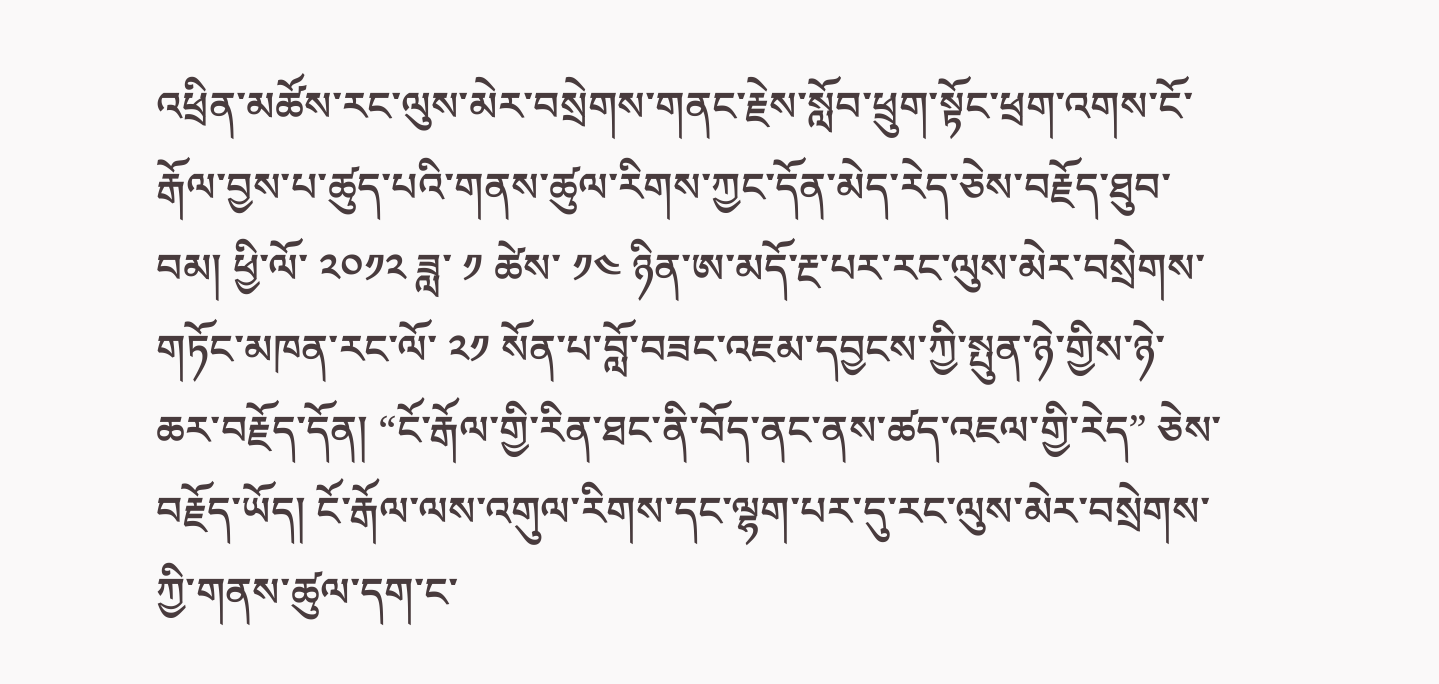འཕྲིན་མཚོས་རང་ལུས་མེར་བསྲེགས་གནང་རྗེས་སློབ་ཕྲུག་སྟོང་ཕྲག་འགས་ངོ་རྒོལ་བྱས་པ་ཚུད་པའི་གནས་ཚུལ་རིགས་ཀྱང་དོན་མེད་རེད་ཅེས་བརྗོད་ཐུབ་བམ། ཕྱི་ལོ་ ༢༠༡༢ ཟླ་ ༡ ཚེས་ ༡༤ ཉིན་ཨ་མདོ་རྔ་པར་རང་ལུས་མེར་བསྲེགས་གཏོང་མཁན་རང་ལོ་ ༢༡ སོན་པ་བློ་བཟང་འཇམ་དབྱངས་ཀྱི་སྤུན་ཉེ་གྱིས་ཉེ་ཆར་བརྗོད་དོན། “ངོ་རྒོལ་གྱི་རིན་ཐང་ནི་བོད་ནང་ནས་ཚད་འཇལ་གྱི་རེད” ཅེས་བརྗོད་ཡོད། ངོ་རྒོལ་ལས་འགུལ་རིགས་དང་ལྷག་པར་དུ་རང་ལུས་མེར་བསྲེགས་ཀྱི་གནས་ཚུལ་དག་ང་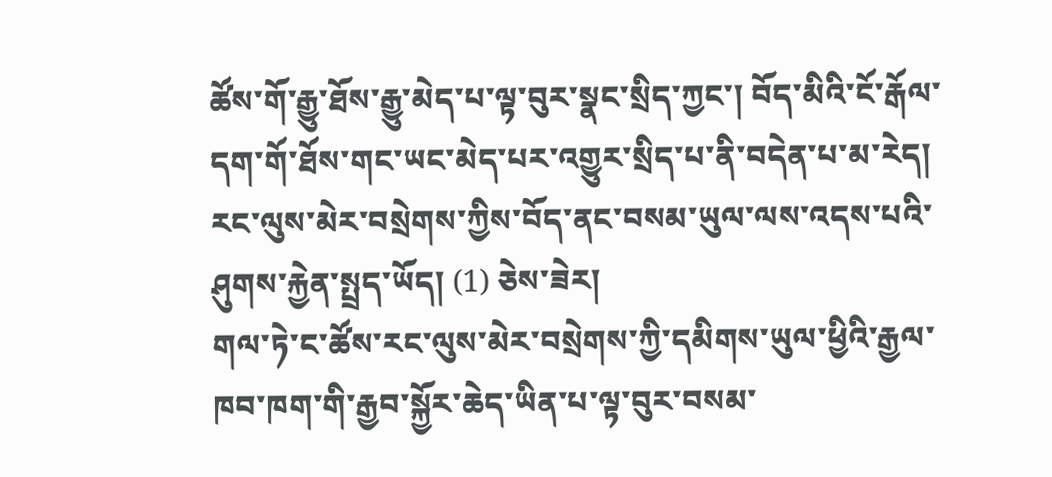ཚོས་གོ་རྒྱུ་ཐོས་རྒྱུ་མེད་པ་ལྟ་བུར་སྣང་སྲིད་ཀྱང་། བོད་མིའི་ངོ་རྒོལ་དག་གོ་ཐོས་གང་ཡང་མེད་པར་འགྱུར་སྲིད་པ་ནི་བདེན་པ་མ་རེད། རང་ལུས་མེར་བསྲེགས་ཀྱིས་བོད་ནང་བསམ་ཡུལ་ལས་འདས་པའི་ཤུགས་རྐྱེན་སྤྲད་ཡོད། (1) ཅེས་ཟེར།
གལ་ཏེ་ང་ཚོས་རང་ལུས་མེར་བསྲེགས་ཀྱི་དམིགས་ཡུལ་ཕྱིའི་རྒྱལ་ཁབ་ཁག་གི་རྒྱབ་སྐྱོར་ཆེད་ཡིན་པ་ལྟ་བུར་བསམ་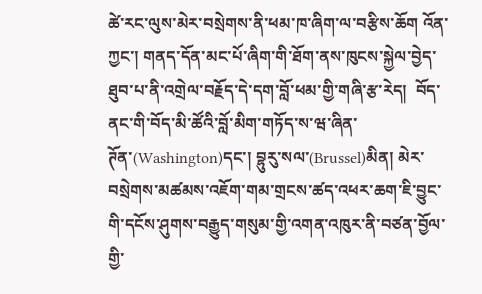ཚེ་རང་ལུས་མེར་བསྲེགས་ནི་ཕམ་ཁ་ཞིག་ལ་བརྩིས་ཆོག འོན་ཀྱང་། གནད་དོན་མང་པོ་ཞིག་གི་ཐོག་ནས་ཁུངས་སྐྱེལ་བྱེད་ཐུབ་པ་ནི་འགྲེལ་བརྗོད་དེ་དག་བློ་ཕམ་གྱི་གཞི་རྩ་རེད།  བོད་ནང་གི་བོད་མི་ཚོའི་བློ་མིག་གཏོད་ས་ཝ་ཞིན་ཊོན་(Washington)དང་། བྷུརུ་སལ་(Brussel)མིན། མེར་བསྲེགས་མཚམས་འཇོག་གམ་གྲངས་ཚད་འཕར་ཆག་ཇི་བྱུང་གི་དངོས་ཤུགས་བརྒྱུད་གསུམ་གྱི་འགན་འཁུར་ནི་བཙན་བྱོལ་གྱི་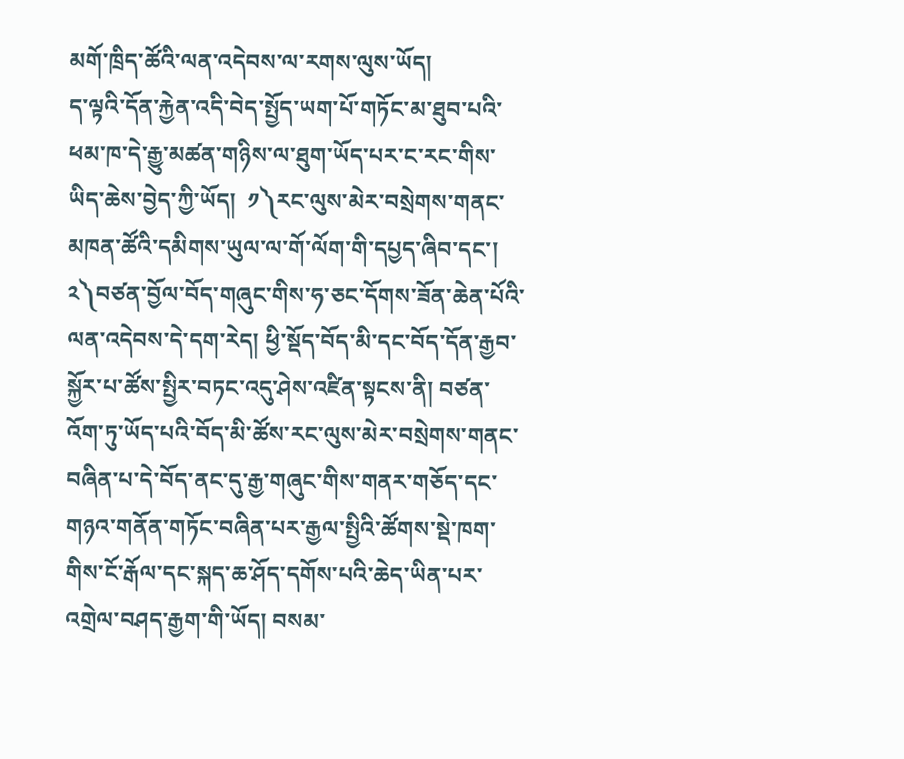མགོ་ཁྲིད་ཚོའི་ལན་འདེབས་ལ་རགས་ལུས་ཡོད།
ད་ལྟའི་དོན་རྐྱེན་འདི་བེད་སྤྱོད་ཡག་པོ་གཏོང་མ་ཐུབ་པའི་ཕམ་ཁ་དེ་རྒྱུ་མཚན་གཉིས་ལ་ཐུག་ཡོད་པར་ང་རང་གིས་ཡིད་ཆེས་བྱེད་ཀྱི་ཡོད།  ༡༽རང་ལུས་མེར་བསྲེགས་གནང་མཁན་ཚོའི་དམིགས་ཡུལ་ལ་གོ་ལོག་གི་དཔྱད་ཞིབ་དང་། ༢༽བཙན་བྱོལ་བོད་གཞུང་གིས་ཧ་ཅང་དོགས་ཟོན་ཆེན་པོའི་ལན་འདེབས་དེ་དག་རེད། ཕྱི་སྡོད་བོད་མི་དང་བོད་དོན་རྒྱབ་སྐྱོར་པ་ཚོས་སྤྱིར་བཏང་འདུ་ཤེས་འཛིན་སྟངས་ནི། བཙན་འོག་ཏུ་ཡོད་པའི་བོད་མི་ཚོས་རང་ལུས་མེར་བསྲེགས་གནང་བཞིན་པ་དེ་བོད་ནང་དུ་རྒྱ་གཞུང་གིས་གནར་གཅོད་དང་གཉའ་གནོན་གཏོང་བཞིན་པར་རྒྱལ་སྤྱིའི་ཚོགས་སྡེ་ཁག་གིས་ངོ་རྒོལ་དང་སྐད་ཆ་ཤོད་དགོས་པའི་ཆེད་ཡིན་པར་འགྲེལ་བཤད་རྒྱག་གི་ཡོད། བསམ་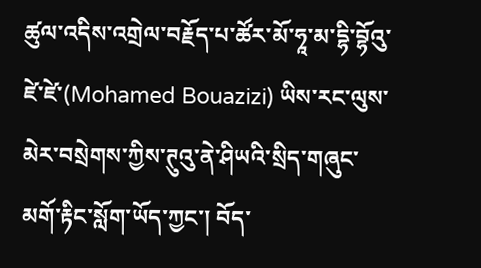ཚུལ་འདིས་འགྲེལ་བརྗོད་པ་ཚོར་མོ་ཧཱ་མ་དྷི་བྷོའུ་ཛེ་ཛེ་(Mohamed Bouazizi) ཡིས་རང་ལུས་མེར་བསྲེགས་ཀྱིས་ཊུའུ་ནེ་ཤིཡའི་སྲིད་གཞུང་མགོ་རྟིང་སློག་ཡོད་ཀྱང་། བོད་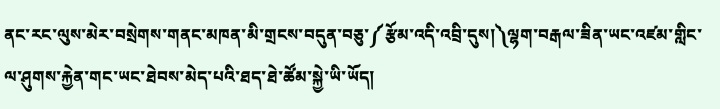ནང་རང་ལུས་མེར་བསྲེགས་གནང་མཁན་མི་གྲངས་བདུན་བཅུ་༼རྩོམ་འདི་འབྲི་དུས།༽ལྷག་བརྒལ་ཟིན་ཡང་འཛམ་གླིང་ལ་ཤུགས་རྐྱེན་གང་ཡང་ཐེབས་མེད་པའི་ཐད་ཐེ་ཚོམ་སྐྱེ་ཡི་ཡོད།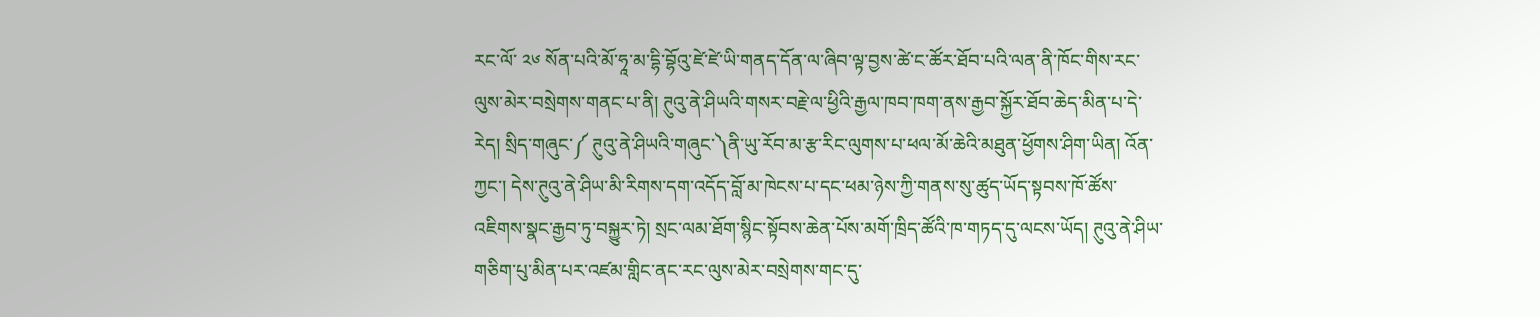རང་ལོ་ ༢༦ སོན་པའི་མོ་ཧཱ་མ་དྷི་བྷོའུ་ཛེ་ཛེ་ཡི་གནད་དོན་ལ་ཞིབ་ལྟ་བྱས་ཚེ་ང་ཚོར་ཐོབ་པའི་ལན་ནི་ཁོང་གིས་རང་ལུས་མེར་བསྲེགས་གནང་པ་ནི། ཊུའུ་ནེ་ཤིཡའི་གསར་བརྗེ་ལ་ཕྱིའི་རྒྱལ་ཁབ་ཁག་ནས་རྒྱབ་སྐྱོར་ཐོབ་ཆེད་མིན་པ་དེ་རེད། སྲིད་གཞུང་༼ ཊུའུ་ནེ་ཤིཡའི་གཞུང་༽ནི་ཡུ་རོབ་མ་རྩ་རིང་ལུགས་པ་ཕལ་མོ་ཆེའི་མཐུན་ཕྱོགས་ཤིག་ཡིན། འོན་ཀྱང་། དེས་ཊུའུ་ནེ་ཤིཡ་མི་རིགས་དག་འདོད་བློ་མ་ཁེངས་པ་དང་ཕམ་ཉེས་ཀྱི་གནས་སུ་ཚུད་ཡོད་སྟབས་ཁོ་ཚོས་འཇིགས་སྣང་རྒྱབ་ཏུ་བསྐྱུར་ཏེ། སྲང་ལམ་ཐོག་སྙིང་སྟོབས་ཆེན་པོས་མགོ་ཁྲིད་ཚོའི་ཁ་གཏད་དུ་ལངས་ཡོད། ཊུའུ་ནེ་ཤིཡ་གཅིག་པུ་མིན་པར་འཛམ་གླིང་ནང་རང་ལུས་མེར་བསྲེགས་གང་དུ་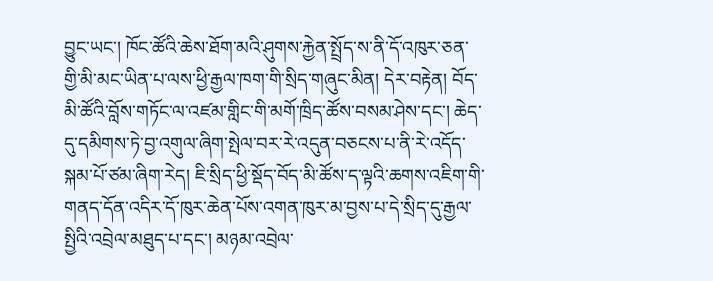བྱུང་ཡང་། ཁོང་ཚོའི་ཆེས་ཐོག་མའི་ཤུགས་རྐྱེན་སྤྲོད་ས་ནི་དོ་འཁུར་ཅན་གྱི་མི་མང་ཡིན་པ་ལས་ཕྱི་རྒྱལ་ཁག་གི་སྲིད་གཞུང་མིན། དེར་བརྟེན། བོད་མི་ཚོའི་བློས་གཏོང་ལ་འཛམ་གླིང་གི་མགོ་ཁྲིད་ཚོས་བསམ་ཤེས་དང་། ཆེད་དུ་དམིགས་ཏེ་བྱ་འགུལ་ཞིག་སྤེལ་བར་རེ་འདུན་བཅངས་པ་ནི་རེ་འདོད་སྐམ་པོ་ཙམ་ཞིག་རེད། ཇི་སྲིད་ཕྱི་སྡོད་བོད་མི་ཚོས་ད་ལྟའི་ཆགས་འཇིག་གི་གནད་དོན་འདིར་དོ་ཁུར་ཆེན་པོས་འགན་ཁུར་མ་བྱས་པ་དེ་སྲིད་དུ་རྒྱལ་སྤྱིའི་འབྲེལ་མཐུད་པ་དང་། མཉམ་འབྲེལ་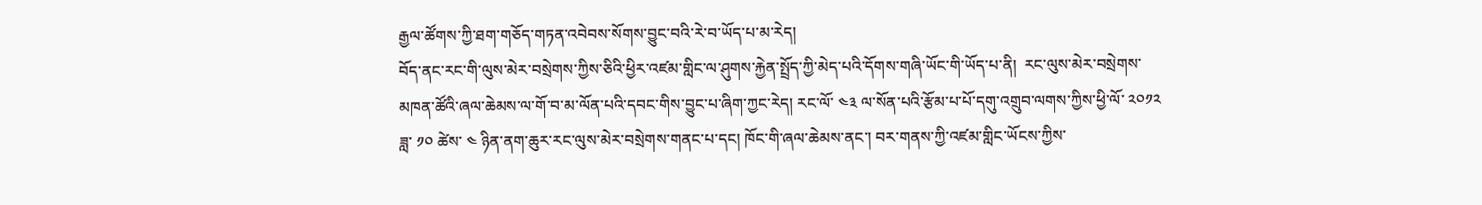རྒྱལ་ཚོགས་ཀྱི་ཐག་གཅོད་གཏན་འབེབས་སོགས་བྱུང་བའི་རེ་བ་ཡོད་པ་མ་རེད།
བོད་ནང་རང་གི་ལུས་མེར་བསྲེགས་ཀྱིས་ཅིའི་ཕྱིར་འཛམ་གླིང་ལ་ཤུགས་རྐྱེན་སྤྲོད་ཀྱི་མེད་པའི་དོགས་གཞི་ཡོང་གི་ཡོད་པ་ནི།  རང་ལུས་མེར་བསྲེགས་མཁན་ཚོའི་ཞལ་ཆེམས་ལ་གོ་བ་མ་ལོན་པའི་དབང་གིས་བྱུང་པ་ཞིག་ཀྱང་རེད། རང་ལོ་ ༤༣ ལ་སོན་པའི་རྩོམ་པ་པོ་དགུ་འགྲུབ་ལགས་ཀྱིས་ཕྱི་ལོ་ ༢༠༡༢ ཟླ་ ༡༠ ཚེས་ ༤ ཉིན་ནག་ཆུར་རང་ལུས་མེར་བསྲེགས་གནང་པ་དང། ཁོང་གི་ཞལ་ཆེམས་ནང་། བར་གནས་ཀྱི་འཛམ་གླིང་ཡོངས་ཀྱིས་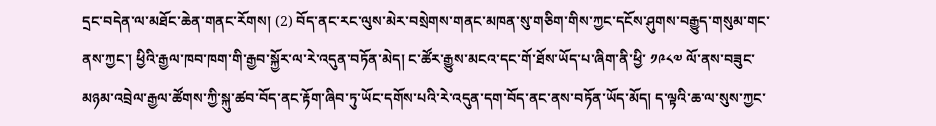དྲང་བདེན་ལ་མཐོང་ཆེན་གནང་རོགས། (2) བོད་ནང་རང་ལུས་མེར་བསྲེགས་གནང་མཁན་སུ་གཅིག་གིས་ཀྱང་དངོས་ཤུགས་བརྒྱུད་གསུམ་གང་ནས་ཀྱང་། ཕྱིའི་རྒྱལ་ཁབ་ཁག་གི་རྒྱབ་སྐྱོར་ལ་རེ་འདུན་བཏོན་མེད། ང་ཚོར་རྒྱུས་མངའ་དང་གོ་ཐོས་ཡོད་པ་ཞིག་ནི་ཕྱི་ ༡༩༨༧ ལོ་ནས་བཟུང་མཉམ་འབྲེལ་རྒྱལ་ཚོགས་ཀྱི་སྐུ་ཚབ་བོད་ནང་རྟོག་ཞིབ་ཏུ་ཡོང་དགོས་པའི་རེ་འདུན་དག་བོད་ནང་ནས་བཏོན་ཡོད་མོད། ད་ལྟའི་ཆ་ལ་སུས་ཀྱང་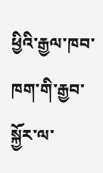ཕྱིའི་རྒྱལ་ཁབ་ཁག་གི་རྒྱབ་སྐྱོར་ལ་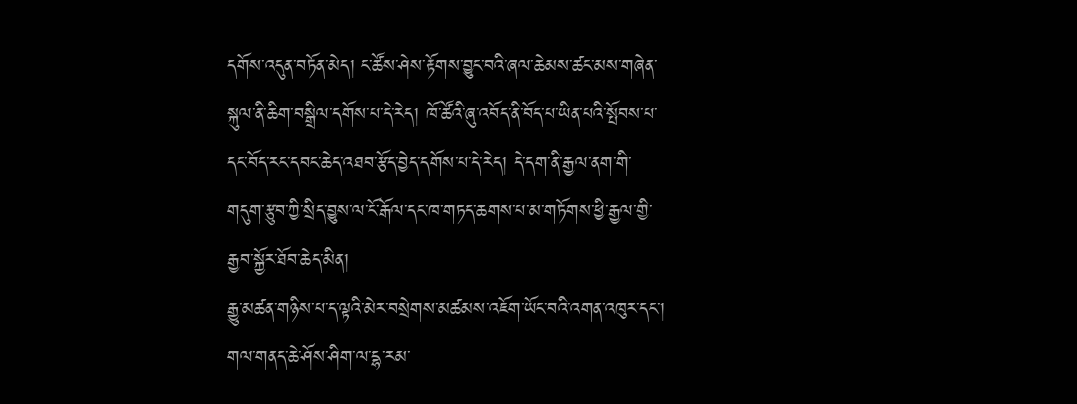དགོས་འདུན་བཏོན་མེད། ང་ཚོས་ཤེས་རྟོགས་བྱུང་བའི་ཞལ་ཆེམས་ཚང་མས་གཞེན་སྐུལ་ནི་ཆིག་བསྒྲིལ་དགོས་པ་དེ་རེད། ཁོ་ཚོའི་ཞུ་འབོད་ནི་བོད་པ་ཡིན་པའི་སྤོབས་པ་དང་བོད་རང་དབང་ཆེད་འཐབ་རྩོད་བྱེད་དགོས་པ་དེ་རེད། དེ་དག་ནི་རྒྱལ་ནག་གི་གདུག་རྩུབ་ཀྱི་སྲིད་བྱུས་ལ་ངོ་རྒོལ་དང་ཁ་གཏད་ཆགས་པ་མ་གཏོགས་ཕྱི་རྒྱལ་གྱི་རྒྱབ་སྐྱོར་ཐོབ་ཆེད་མིན།
རྒྱུ་མཚན་གཉིས་པ་ད་ལྟའི་མེར་བསྲེགས་མཚམས་འཇོག་ཡོང་བའི་འགན་འཁུར་དང་། གལ་གནད་ཆེ་ཤོས་ཤིག་ལ་དྷ་རམ་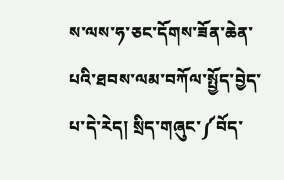ས་ལས་ཧ་ཅང་དོགས་ཟོན་ཆེན་པའི་ཐབས་ལམ་བཀོལ་སྤྱོད་བྱེད་པ་དེ་རེད། སྲིད་གཞུང་༼བོད་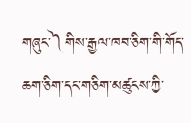གཞུང་༽གིས་རྒྱལ་ཁབ་ཅིག་གི་གོད་ཆག་ཅིག་དང་གཅིག་མཚུངས་ཀྱི་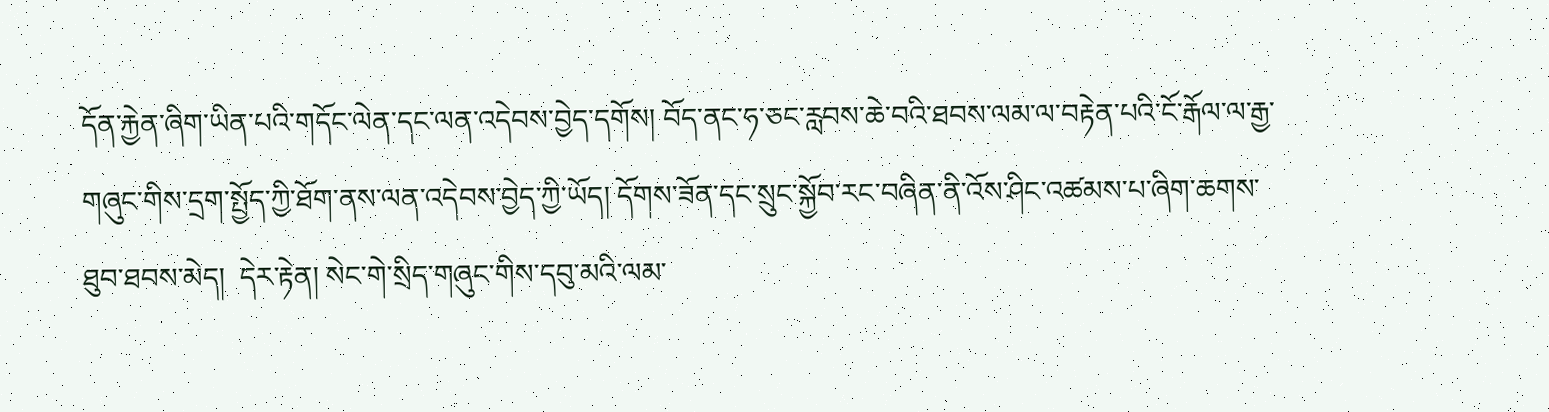དོན་རྐྱེན་ཞིག་ཡིན་པའི་གདོང་ལེན་དང་ལན་འདེབས་བྱེད་དགོས། བོད་ནང་ཧ་ཅང་རླབས་ཆེ་བའི་ཐབས་ལམ་ལ་བརྟེན་པའི་ངོ་རྒོལ་ལ་རྒྱ་གཞུང་གིས་དྲག་སྤྱོད་ཀྱི་ཐོག་ནས་ལན་འདེབས་བྱེད་ཀྱི་ཡོད། དོགས་ཟོན་དང་སྲུང་སྐྱོབ་རང་བཞིན་ནི་འོས་ཤིང་འཚམས་པ་ཞིག་ཆགས་ཐུབ་ཐབས་མེད།  དེར་རྟེན། སེང་གེ་སྲིད་གཞུང་གིས་དབུ་མའི་ལམ་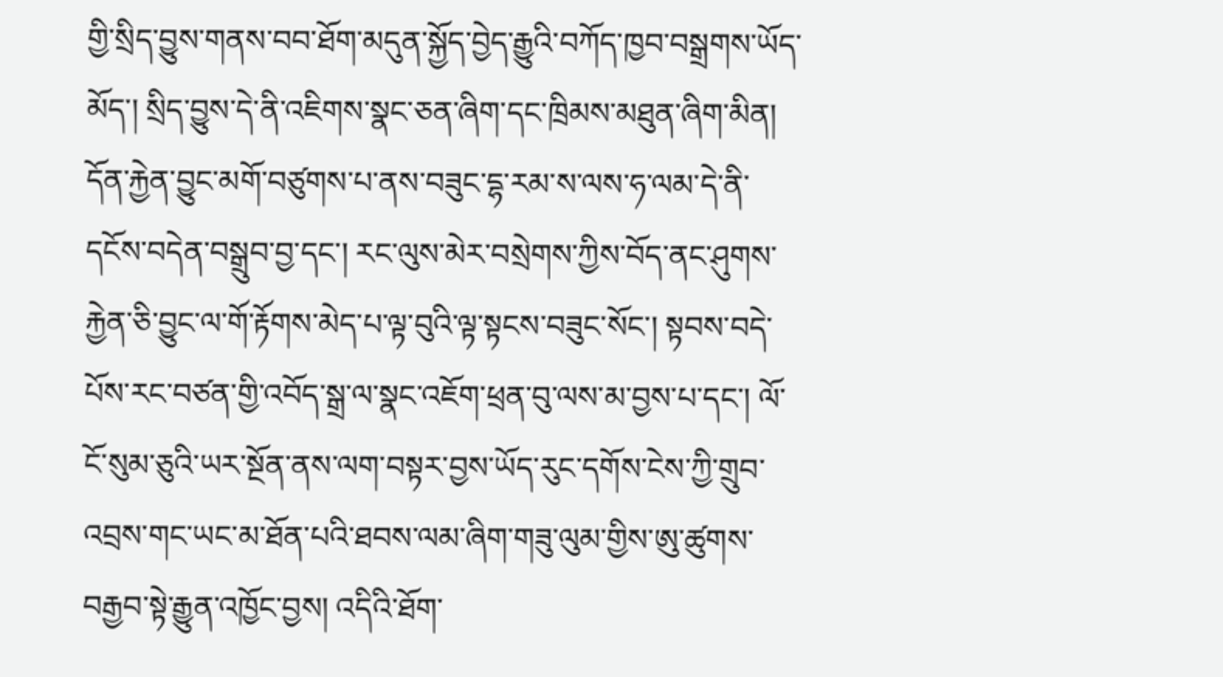གྱི་སྲིད་བྱུས་གནས་བབ་ཐོག་མདུན་སྐྱོད་བྱེད་རྒྱུའི་བཀོད་ཁྱབ་བསྒྲགས་ཡོད་མོད་། སྲིད་བྱུས་དེ་ནི་འཇིགས་སྣང་ཅན་ཞིག་དང་ཁྲིམས་མཐུན་ཞིག་མིན།
དོན་རྐྱེན་བྱུང་མགོ་བཙུགས་པ་ནས་བཟུང་དྷ་རམ་ས་ལས་ཧ་ལམ་དེ་ནི་དངོས་བདེན་བསྒྲུབ་བྱ་དང་། རང་ལུས་མེར་བསྲེགས་ཀྱིས་བོད་ནང་ཤུགས་རྐྱེན་ཅི་བྱུང་ལ་གོ་རྟོགས་མེད་པ་ལྟ་བུའི་ལྟ་སྟངས་བཟུང་སོང་། སྟབས་བདེ་པོས་རང་བཙན་གྱི་འབོད་སྒྲ་ལ་སྣང་འཇོག་ཕྲན་བུ་ལས་མ་བྱས་པ་དང་། ལོ་ངོ་སུམ་ཅུའི་ཡར་སྔོན་ནས་ལག་བསྟར་བྱས་ཡོད་རུང་དགོས་ངེས་ཀྱི་གྲུབ་འབྲས་གང་ཡང་མ་ཐོན་པའི་ཐབས་ལམ་ཞིག་གཟུ་ལུམ་གྱིས་ཨུ་ཚུགས་བརྒྱབ་སྟེ་རྒྱུན་འཁྱོང་བྱས། འདིའི་ཐོག་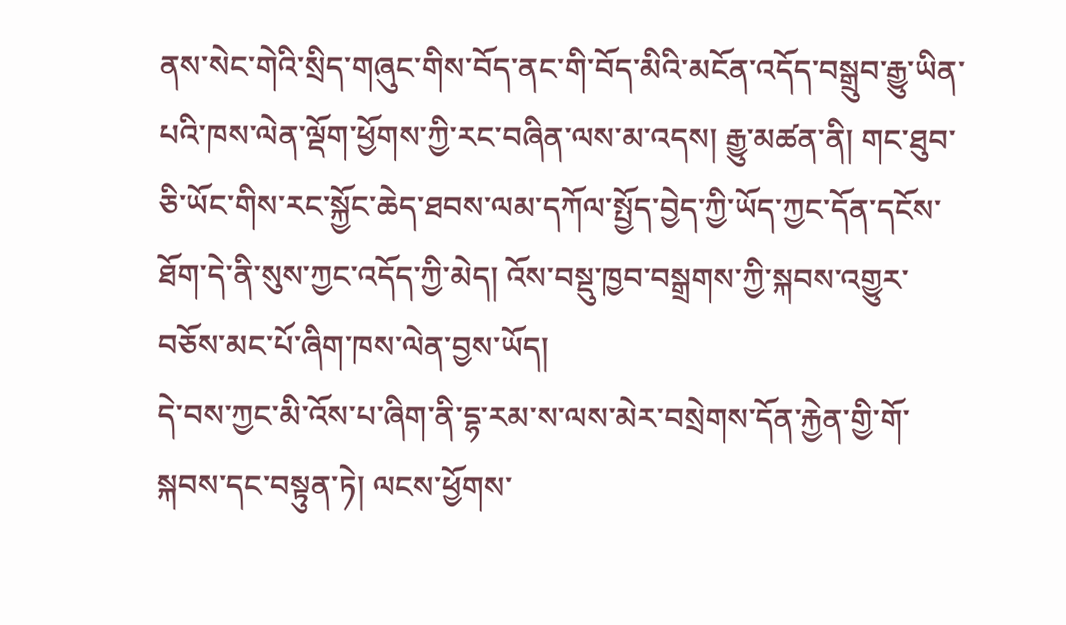ནས་སེང་གེའི་སྲིད་གཞུང་གིས་བོད་ནང་གི་བོད་མིའི་མངོན་འདོད་བསྒྲུབ་རྒྱུ་ཡིན་པའི་ཁས་ལེན་ལྡོག་ཕྱོགས་ཀྱི་རང་བཞིན་ལས་མ་འདས། རྒྱུ་མཚན་ནི། གང་ཐུབ་ཅི་ཡོང་གིས་རང་སྐྱོང་ཆེད་ཐབས་ལམ་དཀོལ་སྤྱོད་བྱེད་ཀྱི་ཡོད་ཀྱང་དོན་དངོས་ཐོག་དེ་ནི་སུས་ཀྱང་འདོད་ཀྱི་མེད། འོས་བསྡུ་ཁྱབ་བསྒྲགས་ཀྱི་སྐབས་འགྱུར་བཅོས་མང་པོ་ཞིག་ཁས་ལེན་བྱས་ཡོད།
དེ་བས་ཀྱང་མི་འོས་པ་ཞིག་ནི་དྷ་རམ་ས་ལས་མེར་བསྲེགས་དོན་རྐྱེན་གྱི་གོ་སྐབས་དང་བསྟུན་ཏེ། ལངས་ཕྱོགས་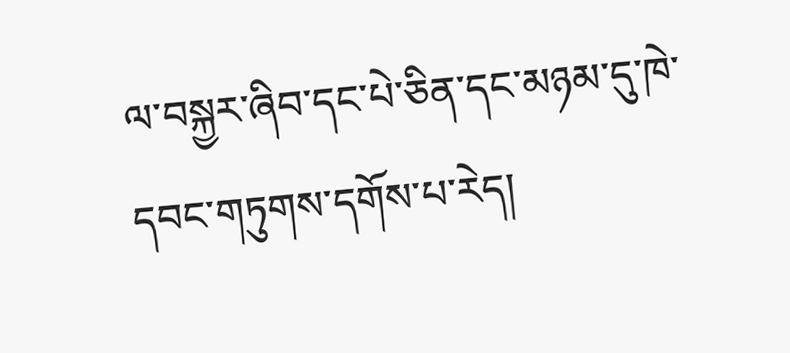ལ་བསྐྱར་ཞིབ་དང་པེ་ཅིན་དང་མཉམ་དུ་ཁེ་དབང་གཏུགས་དགོས་པ་རེད།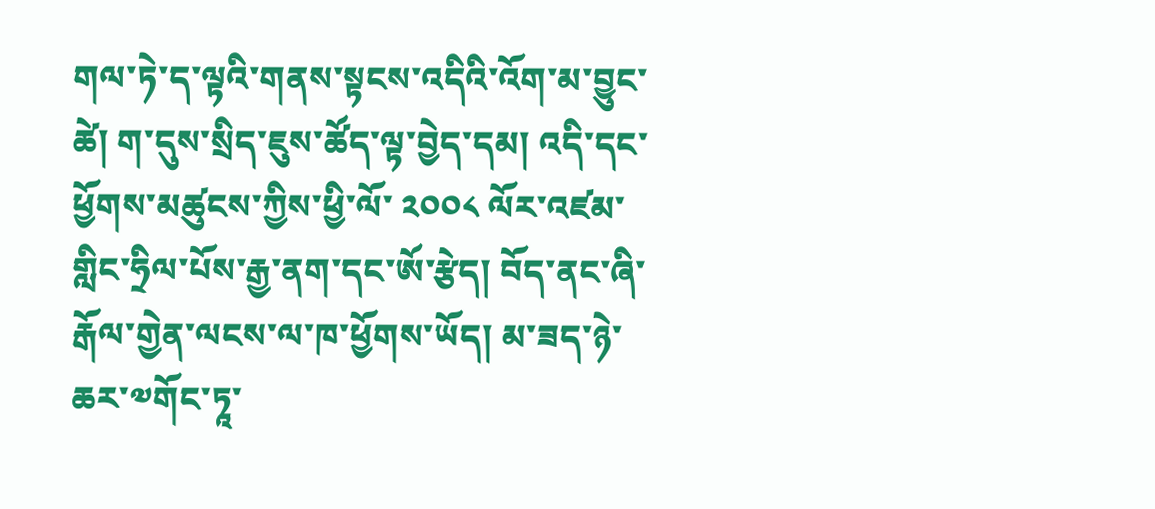གལ་ཏེ་ད་ལྟའི་གནས་སྟངས་འདིའི་འོག་མ་བྱུང་ཚེ། ག་དུས་སྲིད་ཇུས་ཚོད་ལྟ་བྱེད་དམ། འདི་དང་ཕྱོགས་མཚུངས་ཀྱིས་ཕྱི་ལོ་ ༢༠༠༨ ལོར་འཛམ་གླིང་ཧྲིལ་པོས་རྒྱ་ནག་དང་ཨོ་རྩེད། བོད་ནང་ཞི་རྒོལ་གྱེན་ལངས་ལ་ཁ་ཕྱོགས་ཡོད། མ་ཟད་ཉེ་ཆར་༧གོང་ཏཱ་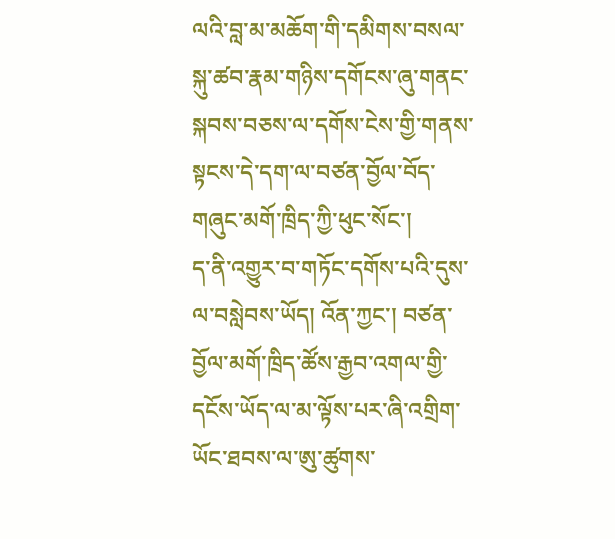ལའི་བླ་མ་མཆོག་གི་དམིགས་བསལ་སྐུ་ཚབ་རྣམ་གཉིས་དགོངས་ཞུ་གནང་སྐབས་བཅས་ལ་དགོས་ངེས་གྱི་གནས་སྟངས་དེ་དག་ལ་བཙན་བྱོལ་བོད་གཞུང་མགོ་ཁྲིད་ཀྱི་ཕུང་སོང་།
ད་ནི་འགྱུར་བ་གཏོང་དགོས་པའི་དུས་ལ་བསླེབས་ཡོད། འོན་ཀྱང་། བཙན་བྱོལ་མགོ་ཁྲིད་ཚོས་རྒྱབ་འགལ་གྱི་དངོས་ཡོད་ལ་མ་ལྟོས་པར་ཞི་འགྲིག་ཡོང་ཐབས་ལ་ཨུ་ཚུགས་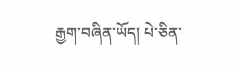རྒྱག་བཞིན་ཡོད། པེ་ཅིན་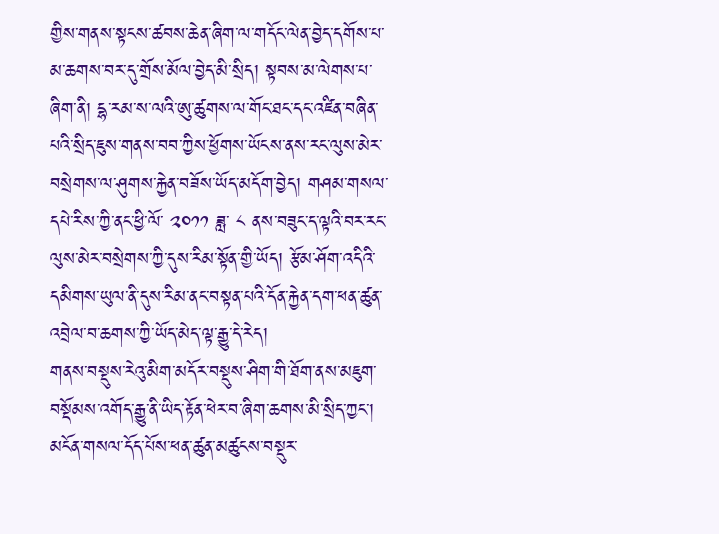གྱིས་གནས་སྟངས་ཚབས་ཆེན་ཞིག་ལ་གདོང་ལེན་བྱེད་དགོས་པ་མ་ཆགས་བར་དུ་གྲོས་མོལ་བྱེད་མི་སྲིད། སྟབས་མ་ལེགས་པ་ཞིག་ནི། དྷ་རམ་ས་ལའི་ཨུ་ཚུགས་ལ་གོང་ཐང་དང་འཛིན་བཞིན་པའི་སྲིད་ཇུས་གནས་བབ་ཀྱིས་ཕྱོགས་ཡོངས་ནས་རང་ལུས་མེར་བསྲེགས་ལ་ཤུགས་རྐྱེན་བཟོས་ཡོད་མདོག་བྱེད། གཤམ་གསལ་དཔེ་རིས་ཀྱི་ནང་ཕྱི་ལོ་ ༢༠༡༡ ཟླ་ ༨ ནས་བཟུང་ད་ལྟའི་བར་རང་ལུས་མེར་བསྲེགས་ཀྱི་དུས་རིམ་སྟོན་གྱི་ཡོད། རྩོམ་ཤོག་འདིའི་དམིགས་ཡུལ་ནི་དུས་རིམ་ནང་བསྟན་པའི་དོན་རྐྱེན་དག་ཕན་ཚུན་འབྲེལ་བ་ཆགས་ཀྱི་ཡོད་མེད་ལྟ་རྒྱུ་དེ་རེད།
གནས་བསྡུས་རེའུ་མིག་མདོར་བསྡུས་ཤིག་གི་ཐོག་ནས་མཇུག་བསྡོམས་འགོད་རྒྱུ་ནི་ཡིད་རྟོན་ཕེར་བ་ཞིག་ཆགས་མི་སྲིད་ཀྱང་། མངོན་གསལ་དོད་པོས་ཕན་ཚུན་མཚུངས་བསྡུར་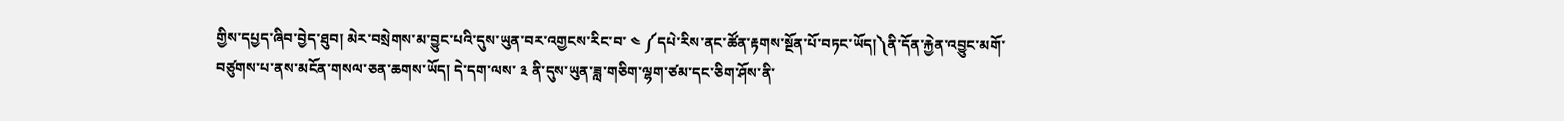གྱིས་དཔྱད་ཞིབ་བྱེད་ཐུབ། མེར་བསྲེགས་མ་བྱུང་པའི་དུས་ཡུན་བར་འགྱངས་རིང་བ་ ༤ ༼དཔེ་རིས་ནང་ཚོན་རྟགས་སྔོན་པོ་བཏང་ཡོད།༽ནི་དོན་རྐྱེན་འབྱུང་མགོ་བཙུགས་པ་ནས་མངོན་གསལ་ཅན་ཆགས་ཡོད། དེ་དག་ལས་ ༣ ནི་དུས་ཡུན་ཟླ་གཅིག་ལྷག་ཙམ་དང་ཅིག་ཤོས་ནི་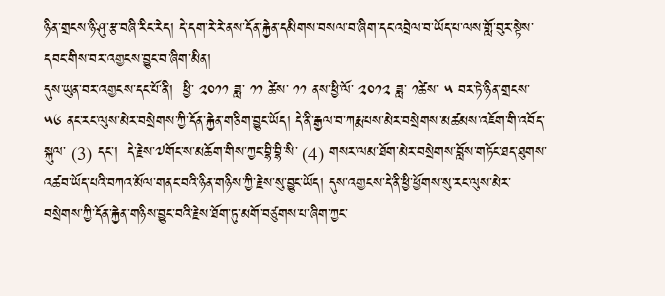ཉིན་གྲངས་ཉི་ཤུ་རྩ་བཞི་རིང་རེད། དེ་དག་རེ་རེ་ནས་དོན་རྐྱེན་དམིགས་བསལ་བ་ཞིག་དང་འབྲེལ་བ་ཡོད་པ་ལས་གློ་བུར་སྟེས་དབང་གིས་བར་འགྱངས་བྱུང་བ་ཞིག་མིན།
དུས་ཡུན་བར་འགྱངས་དང་པོ་ནི།  ཕྱི་ ༢༠༡༡ ཟླ་ ༡༡ ཚེས་ ༡༡ ནས་ཕྱི་ལོ་ ༢༠༡༢ ཟླ་ ༡ཚེས་ ༥ བར་ཏེ་ཉིན་གྲངས་ ༥༦ ནང་རང་ལུས་མེར་བསྲེགས་ཀྱི་དོན་རྐྱེན་གཅིག་བྱུང་ཡོད། དེ་ནི་རྒྱལ་བ་ཀརྨ་པས་མེར་བསྲེགས་མཚམས་འཇོག་གི་འབོད་སྐུལ་ (3) དང་།  དེ་རྗེས་༧གོང་ས་མཆོག་གིས་ཀྱང་བྷི་བྷི་སི་ (4) གསར་ལམ་ཐོག་མེར་བསྲེགས་བློས་གཏོང་ཐད་ཐུགས་འཚབ་ཡོད་པའི་བཀའ་མོལ་གནང་བའི་ཉིན་གཉིས་ཀྱི་རྗེས་སུ་བྱུང་ཡོད། དུས་འགྱངས་དེ་ནི་ཕྱི་ཕྱོགས་སུ་རང་ལུས་མེར་བསྲེགས་ཀྱི་དོན་རྐྱེན་གཉིས་བྱུང་བའི་རྗེས་ཐོག་ཏུ་མགོ་བཙུགས་པ་ཞིག་ཀྱང་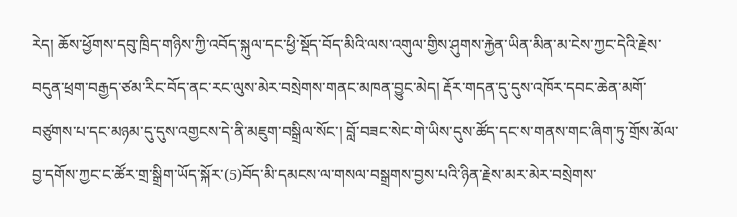རེད། ཆོས་ཕྱོགས་དབུ་ཁྲིད་གཉིས་ཀྱི་འབོད་སྐུལ་དང་ཕྱི་སྡོད་བོད་མིའི་ལས་འགུལ་གྱིས་ཤུགས་རྐྱེན་ཡིན་མིན་མ་ངེས་ཀྱང་དེའི་རྗེས་བདུན་ཕྲག་བརྒྱད་ཙམ་རིང་བོད་ནང་རང་ལུས་མེར་བསྲེགས་གནང་མཁན་བྱུང་མེད། རྡོར་གདན་དུ་དུས་འཁོར་དབང་ཆེན་མགོ་བཙུགས་པ་དང་མཉམ་དུ་དུས་འགྱངས་དེ་ནི་མཇུག་བསྒྲིལ་སོང་། བློ་བཟང་སེང་གེ་ཡིས་དུས་ཚོད་དང་ས་གནས་གང་ཞིག་ཏུ་གྲོས་མོལ་བྱ་དགོས་ཀྱང་ང་ཚོར་གྲ་སྒྲིག་ཡོད་སྐོར་(5)བོད་མི་དམངས་ལ་གསལ་བསྒྲགས་བྱས་པའི་ཉིན་རྗེས་མར་མེར་བསྲེགས་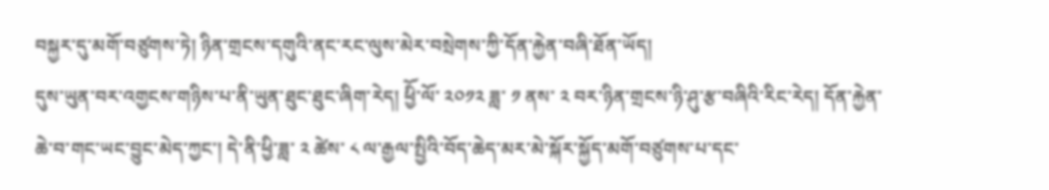བསྐྱར་དུ་མགོ་བཙུགས་ཏེ། ཉིན་གྲངས་དགུའི་ནང་རང་ལུས་མེར་བསྲེགས་ཀྱི་དོན་རྐྱེན་བཞི་ཐོན་ཡོད།
དུས་ཡུན་བར་འགྱངས་གཉིས་པ་ནི་ཡུན་ཐུང་ཐུང་ཞིག་རེད། ཕྱིོ་ལོ་ ༢༠༡༢ ཟླ་ ༡ ནས་ ༢ བར་ཉིན་གྲངས་ཉི་ཤུ་རྩ་བཞིའི་རིང་རེད། དོན་རྐྱེན་ཆེ་བ་གང་ཡང་བྱུང་མེད་ཀྱང་། དེ་ནི་ཕྱི་ཟླ་ ༢ ཚེས་ ༨ ལ་རྒྱལ་སྤྱིའི་བོད་ཆེད་མར་མེ་སྐོར་སྐྱོད་མགོ་བཙུགས་པ་དང་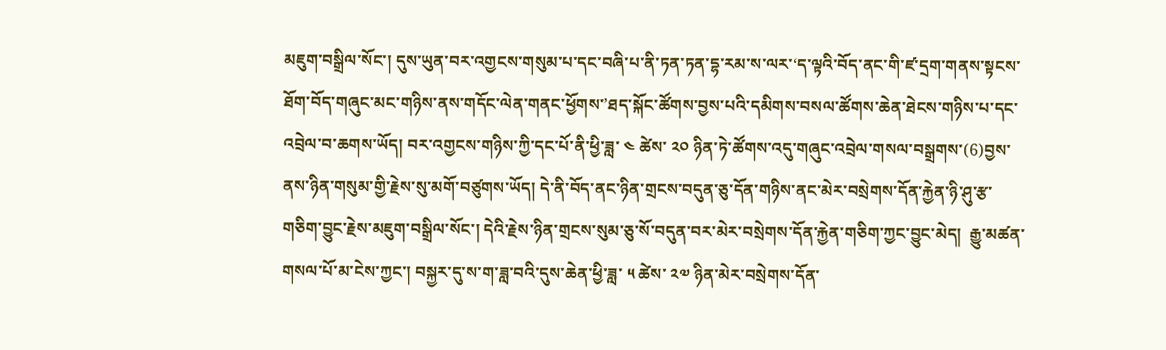མཇུག་བསྒྲིལ་སོང་། དུས་ཡུན་བར་འགྱངས་གསུམ་པ་དང་བཞི་པ་ནི་ཏན་ཏན་དྷ་རམ་ས་ལར་‘ད་ལྟའི་བོད་ནང་གི་ཛ་དྲག་གནས་སྟངས་ཐོག་བོད་གཞུང་མང་གཉིས་ནས་གདོང་ལེན་གནང་ཕྱོགས་’ཐད་སྐོང་ཚོགས་བྱས་པའི་དམིགས་བསལ་ཚོགས་ཆེན་ཐེངས་གཉིས་པ་དང་འབྲེལ་བ་ཆགས་ཡོད། བར་འགྱངས་གཉིས་ཀྱི་དང་པོ་ནི་ཕྱི་ཟླ་ ༤ ཚེས་ ༢༠ ཉིན་ཏེ་ཚོགས་འདུ་གཞུང་འབྲེལ་གསལ་བསྒྲགས་(6)བྱས་ནས་ཉིན་གསུམ་གྱི་རྗེས་སུ་མགོ་བཙུགས་ཡོད། དེ་ནི་བོད་ནང་ཉིན་གྲངས་བདུན་ཅུ་དོན་གཉིས་ནང་མེར་བསྲེགས་དོན་རྐྱེན་ཉི་ཤུ་རྩ་གཅིག་བྱུང་རྗེས་མཇུག་བསྒྲིལ་སོང་། དེའི་རྗེས་ཉིན་གྲངས་སུམ་ཅུ་སོ་བདུན་བར་མེར་བསྲེགས་དོན་རྐྱེན་གཅིག་ཀྱང་བྱུང་མེད།  རྒྱུ་མཚན་གསལ་པོ་མ་ངེས་ཀྱང་། བསྐྱར་དུ་ས་ག་ཟླ་བའི་དུས་ཆེན་ཕྱི་ཟླ་ ༥ ཚེས་ ༢༧ ཉིན་མེར་བསྲེགས་དོན་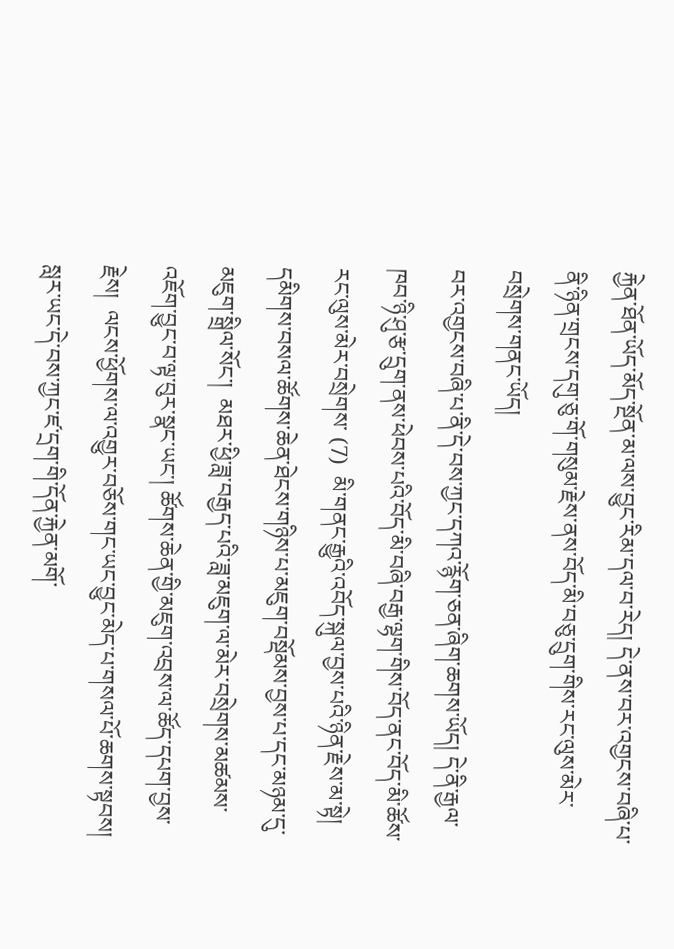རྐྱེན་ཐོན་ཡོད་མོད་སྔོན་མ་ལས་བྱུང་རིམ་དལ་བ་རེད། དེ་ནས་བར་འགྱངས་བཞི་པ་ནི་ཉིན་གྲངས་དགུ་ཅུ་གོ་གསུམ་རྗེས་ནས་བོད་མི་བཅུ་དྲུག་གིས་རང་ལུས་མེར་བསྲེགས་གནང་ཡོད།
བར་འགྱངས་བཞི་པ་ནི་དེ་བས་ཀྱང་དཀའ་རྙོག་ཅན་ཞིག་ཆགས་ཡོད། དེ་ནི་རྒྱལ་ཁབ་ཉི་ཤུ་རྩ་དྲུག་ནས་ཕེབས་པའི་བོད་མི་བཞི་བརྒྱ་ལྷག་གིས་བོད་ནང་བོད་མི་ཚོས་རང་ལུས་མེར་བསྲེགས་ (7)  མི་གནང་རྒྱུའི་འབོད་སྐུལ་བྱས་པའི་ཉིན་རྗེས་མ་སྟེ། དམིགས་བསལ་ཚོགས་ཆེན་ཐེངས་གཉིས་པ་མཇུག་བསྡོམས་བྱས་པ་དང་མཉམ་དུ་མཇུག་སྒྲིལ་སོང་།  མཐར་ཕྱི་ཟླ་བརྒྱད་པའི་ཟླ་མཇུག་ལ་མེར་བསྲེགས་མཚམས་འཇོག་བྱུང་བ་ལྟ་བུར་སྣང་ཡང་། ཚོགས་ཆེན་གྱི་མཇུག་འབྲས་ལ་ཚོད་དཔག་བྱས་རྗེས།  ལངས་ཕྱོགས་ལ་འགྱུར་བཅོས་གང་ཡང་བྱུང་མེད་པ་གསལ་པོ་ཆགས་སྟབས། སླར་ཡང་དེ་བས་ཀྱང་ཛ་དྲག་གི་དོན་རྐྱེན་མགོ་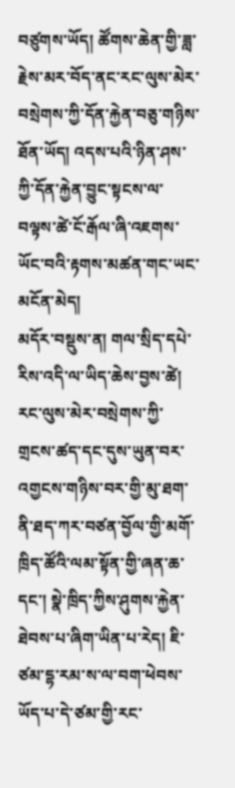བཙུགས་ཡོད། ཚོགས་ཆེན་གྱི་ཟླ་རྗེས་མར་བོད་ནང་རང་ལུས་མེར་བསྲེགས་ཀྱི་དོན་རྐྱེན་བཅུ་གཉིས་ཐོན་ཡོད། འདས་པའི་ཉིན་ཤས་ཀྱི་དོན་རྐྱེན་བྱུང་སྟངས་ལ་བལྟས་ཚེ་ངོ་རྒོལ་ཞི་འཇགས་ཡོང་བའི་རྟགས་མཚན་གང་ཡང་མངོན་མེད།
མདོར་བསྡུས་ན། གལ་སྲིད་དཔེ་རིས་འདི་ལ་ཡིད་ཆེས་བྱས་ཚེ། རང་ལུས་མེར་བསྲེགས་ཀྱི་གྲངས་ཚད་དང་དུས་ཡུན་བར་འགྱངས་གཉིས་བར་གྱི་མུ་ཐག་ནི་ཐད་ཀར་བཙན་བྱོལ་གྱི་མགོ་ཁྲིད་ཚོའི་ལམ་སྟོན་གྱི་ཞན་ཆ་དང་། སྣེ་ཁྲིད་ཀྱིས་ཤུགས་རྐྱེན་ཐེབས་པ་ཞིག་ཡིན་པ་རེད། ཇི་ཙམ་དྷ་རམ་ས་ལ་བག་ཕེབས་ཡོད་པ་དེ་ཙམ་གྱི་རང་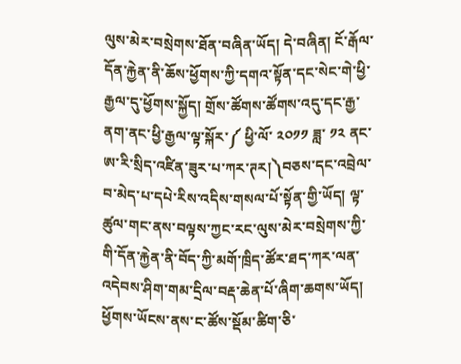ལུས་མེར་བསྲེགས་ཐོན་བཞིན་ཡོད། དེ་བཞིན། ངོ་རྒོལ་དོན་རྐྱེན་ནི་ཆོས་ཕྱོགས་ཀྱི་དགའ་སྟོན་དང་སེང་གེ་ཕྱི་རྒྱལ་དུ་ཕྱོགས་སྐྱོད། གྲོས་ཚོགས་ཚོགས་འདུ་དང་རྒྱ་ནག་ནང་ཕྱི་རྒྱལ་ལྟ་སྐོར་༼ ཕྱི་ལོ་ ༢༠༡༡ ཟླ་ ༡༢ ནང་ཨ་རི་སྲིད་འཛིན་ཟུར་པ་ཀར་ཊར།༽བཅས་དང་འབྲེལ་བ་མེད་པ་དཔེ་རིས་འདིས་གསལ་པོ་སྟོན་གྱི་ཡོད། ལྟ་ཚུལ་གང་ནས་བལྟས་ཀྱང་རང་ལུས་མེར་བསྲེགས་ཀྱི་གི་དོན་རྐྱེན་ནི་བོད་ཀྱི་མགོ་ཁྲིད་ཚོར་ཐད་ཀར་ལན་འདེབས་ཤིག་གམ་དྲིལ་བརྡ་ཆེན་པོ་ཞིག་ཆགས་ཡོད།
ཕྱོགས་ཡོངས་ནས་ང་ཚོས་སྡོམ་ཚིག་ཅི་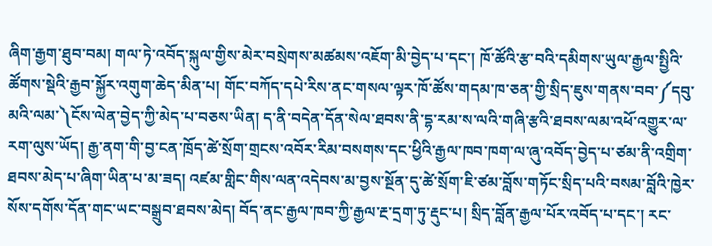ཞིག་རྒྱག་ཐུབ་བམ། གལ་ཏེ་འབོད་སྐུལ་གྱིས་མེར་བསྲེགས་མཚམས་འཇོག་མི་བྱེད་པ་དང་། ཁོ་ཚོའི་རྩ་བའི་དམིགས་ཡུལ་རྒྱལ་སྤྱིའི་ཚོགས་སྡེའི་རྒྱབ་སྐྱོར་འགུག་ཆེད་མིན་པ། གོང་བཀོད་དཔེ་རིས་ནང་གསལ་ལྟར་ཁོ་ཚོས་གདམ་ཁ་ཅན་གྱི་སྲིད་ཇུས་གནས་བབ་༼དབུ་མའི་ལམ་༽ངོས་ལེན་བྱེད་ཀྱི་མེད་པ་བཅས་ཡིན། ད་ནི་བདེན་དོན་སེལ་ཐབས་ནི་དྷ་རམ་ས་ལའི་གཞི་རྩའི་ཐབས་ལམ་འཕོ་འགྱུར་ལ་རག་ལུས་ཡོད། རྒྱ་ནག་གི་བྱ་ངན་ཁྲོད་ཚེ་སྲོག་གྲངས་འབོར་རིམ་བསགས་དང་ཕྱིའི་རྒྱལ་ཁབ་ཁག་ལ་ཞུ་འབོད་བྱེད་པ་ཙམ་ནི་འགྲིག་ཐབས་མེད་པ་ཞིག་ཡིན་པ་མ་ཟད། འཛམ་གླིང་གིས་ལན་འདེབས་མ་བྱས་སྔོན་དུ་ཚེ་སྲོག་ཇི་ཙམ་བློས་གཏོང་སྲིད་པའི་བསམ་བློའི་ཁྱེར་སོས་དགོས་དོན་གང་ཡང་བསྒྲུབ་ཐབས་མེད། བོད་ནང་རྒྱལ་ཁབ་ཀྱི་རྒྱལ་རྔ་དྲག་ཏུ་རྡུང་པ། སྲིད་བློན་རྒྱལ་པོར་འབོད་པ་དང་། རང་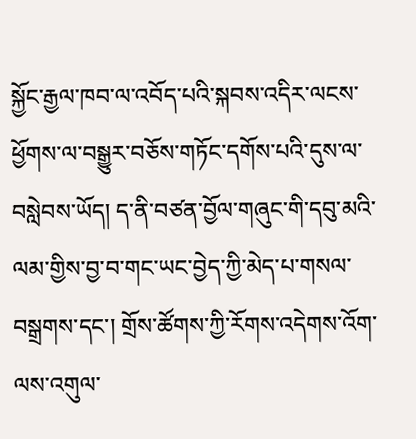སྐྱོང་རྒྱལ་ཁབ་ལ་འབོད་པའི་སྐབས་འདིར་ལངས་ཕྱོགས་ལ་བསྒྱུར་བཅོས་གཏོང་དགོས་པའི་དུས་ལ་བསླེབས་ཡོད། ད་ནི་བཙན་བྱོལ་གཞུང་གི་དབུ་མའི་ལམ་གྱིས་བྱ་བ་གང་ཡང་བྱེད་ཀྱི་མེད་པ་གསལ་བསྒྲགས་དང་། གྲོས་ཚོགས་ཀྱི་རོགས་འདེགས་འོག་ལས་འགུལ་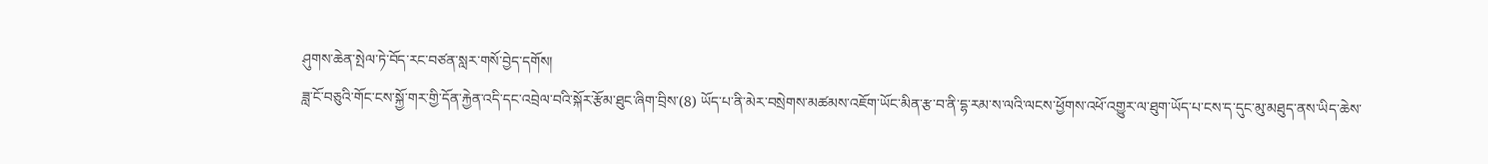ཤུགས་ཆེན་སྤེལ་ཏེ་བོད་རང་བཙན་སླར་གསོ་བྱེད་དགོས།
ཟླ་ངོ་བཅུའི་གོང་ངས་སྐྱོ་གར་གྱི་དོན་རྐྱེན་འདི་དང་འབྲེལ་བའི་སྐོར་རྩོམ་ཐུང་ཞིག་བྲིས་(8) ཡོད་པ་ནི་མེར་བསྲེགས་མཚམས་འཇོག་ཡོང་མིན་རྩ་བ་ནི་དྷ་རམ་ས་ལའི་ལངས་ཕྱོགས་འཕོ་འགྱུར་ལ་ཐུག་ཡོད་པ་ངས་ད་དུང་མུ་མཐུད་ནས་ཡིད་ཆེས་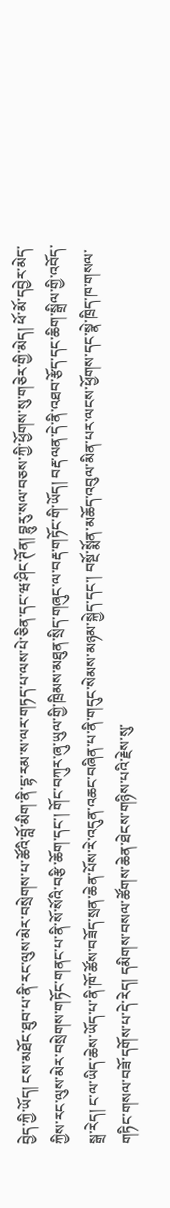བྱེད་ཀྱི་ཡོད། ངས་མཐོང་ཐུབ་པ་ནི་རང་ལུས་མེར་བསྲེགས་པ་ཚོའི་བློ་མིག་ནི་དྷ་རམ་ས་ལར་གཏད་པ་ལས་པེ་ཅིན་དང་ཝ་ཤིང་ཊོན། བྷུརུ་སལ་བཅས་ཀྱི་ཕྱོགས་སུ་གཅེར་གྱི་མེད། ཕོ་མོ་དབྱེར་མེད་ཀྱིས་རང་ལུས་མེར་བསྲེགས་གཏོང་གནང་པ་ནི་སོ་སོའི་བརྩི་ཆོག་དང་། གོང་བཀུར་ཞུ་ཡུལ་གྱི་ཁྲིམས་མཐུན་སྲིད་གཞུང་ལ་བརྡ་གཏོང་གི་ཡོད། བརྡ་ལན་དེ་ནི་འཐབ་རྩོད་དང་ཆིག་སྒྲིལ་གྱི་འབོད་སྒྲ་རེད། ང་ལ་ཡིད་ཆེས་ཡོད་པ་ནི་ཁོ་ཚོས་བཟོད་སྲན་ཆེན་པོས་རེ་འདུན་འཆང་བཞིན་པ་ནི་གདུང་སེམས་མཉམ་སྐྱེད་དང་། བསྔོ་སྨོན་མཆོད་འབུལ་མིན་པར་ལངས་ཕྱོགས་དང་སྣེ་ཁྲིད་ཁ་གསལ་གཏིང་གསལ་བཟོ་དགོས་པ་དེ་རེད། དམིགས་བསལ་ཚོགས་ཆེན་ཐེངས་གཉིས་པའི་རྗེས་སུ་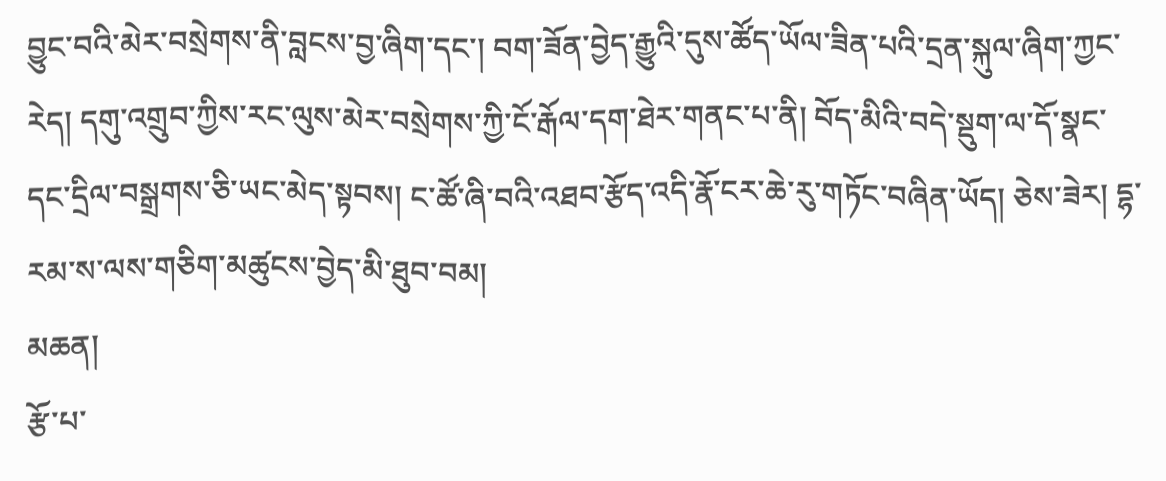བྱུང་བའི་མེར་བསྲེགས་ནི་བླངས་བྱ་ཞིག་དང་། བག་ཟོན་བྱེད་རྒྱུའི་དུས་ཚོད་ཡོལ་ཟིན་པའི་དྲན་སྐུལ་ཞིག་ཀྱང་རེད། དགུ་འགྲུབ་ཀྱིས་རང་ལུས་མེར་བསྲེགས་ཀྱི་ངོ་རྒོལ་དག་ཐེར་གནང་པ་ནི། བོད་མིའི་བདེ་སྡུག་ལ་དོ་སྣང་དང་དྲིལ་བསྒྲགས་ཅི་ཡང་མེད་སྟབས། ང་ཚོ་ཞི་བའི་འཐབ་རྩོད་འདི་རྣོ་ངར་ཆེ་རུ་གཏོང་བཞིན་ཡོད། ཅེས་ཟེར། དྷ་རམ་ས་ལས་གཅིག་མཚུངས་བྱེད་མི་ཐུབ་བམ།
མཆན།
རྩོ་པ་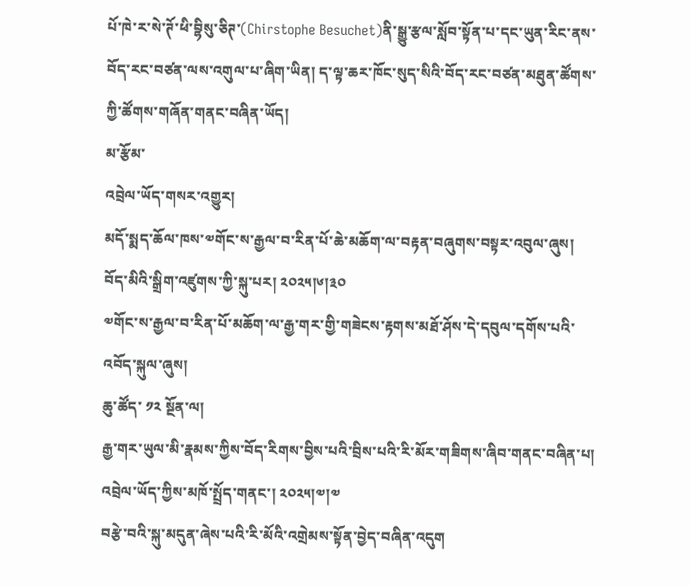པོ་ཁེ་ར་སེ་ཊོ་ཕི་བྷིསུ་ཅིཊ་(Chirstophe Besuchet)ནི་སྒྱུ་རྩལ་སློབ་སྟོན་པ་དང་ཡུན་རིང་ནས་བོད་རང་བཙན་ལས་འགུལ་པ་ཞིག་ཡིན། ད་ལྟ་ཆར་ཁོང་སུད་སིའི་བོད་རང་བཙན་མཐུན་ཚོགས་ཀྱི་ཚོགས་གཞོན་གནང་བཞིན་ཡོད།
མ་རྩོམ་
འབྲེལ་ཡོད་གསར་འགྱུར།
མདོ་སྨད་ཆོལ་ཁས་༧གོང་ས་རྒྱལ་བ་རིན་པོ་ཆེ་མཆོག་ལ་བརྟན་བཞུགས་བསྟར་འབུལ་ཞུས། བོད་མིའི་སྒྲིག་འཛུགས་ཀྱི་སྐུ་པར། ༢༠༢༥།༦།༣༠
༧གོང་ས་རྒྱལ་བ་རིན་པོ་མཆོག་ལ་རྒྱ་གར་གྱི་གཟེངས་རྟགས་མཐོ་ཤོས་དེ་དབུལ་དགོས་པའི་འབོད་སྐུལ་ཞུས།
ཆུ་ཚོད་ ༡༢ སྔོན་ལ།
རྒྱ་གར་ཡུལ་མི་རྣམས་ཀྱིས་བོད་རིགས་བྱིས་པའི་བྲིས་པའི་རི་མོར་གཟིགས་ཞིབ་གནང་བཞིན་པ། འབྲེལ་ཡོད་ཀྱིས་མཁོ་སྤྲོད་གནང་། ༢༠༢༥།༧།༧
བརྩེ་བའི་སྐུ་མདུན་ཞེས་པའི་རི་མོའི་འགྲེམས་སྟོན་བྱེད་བཞིན་འདུག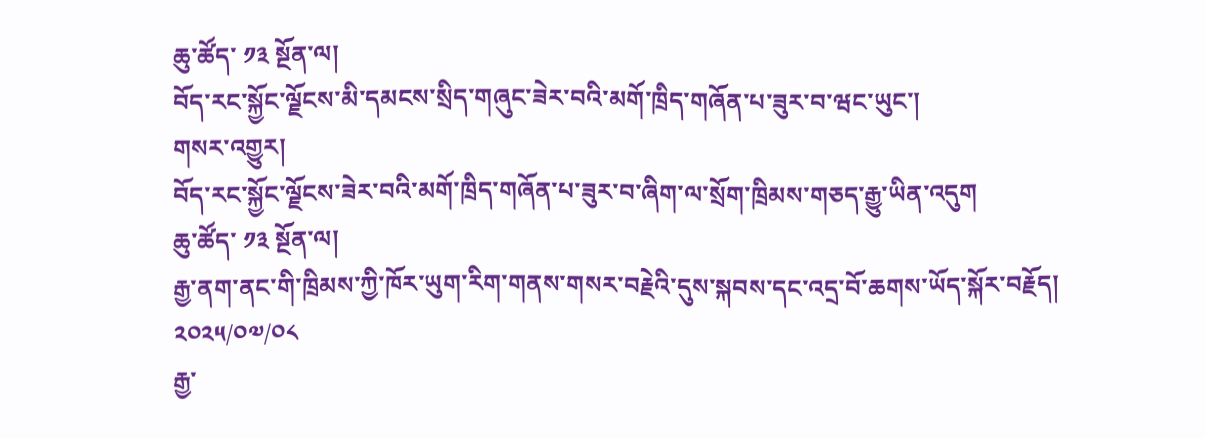ཆུ་ཚོད་ ༡༣ སྔོན་ལ།
བོད་རང་སྐྱོང་ལྗོངས་མི་དམངས་སྲིད་གཞུང་ཟེར་བའི་མགོ་ཁྲིད་གཞོན་པ་ཟུར་བ་ཝང་ཡུང་།
གསར་འགྱུར།
བོད་རང་སྐྱོང་ལྗོངས་ཟེར་བའི་མགོ་ཁྲིད་གཞོན་པ་ཟུར་བ་ཞིག་ལ་སྲོག་ཁྲིམས་གཅད་རྒྱུ་ཡིན་འདུག
ཆུ་ཚོད་ ༡༣ སྔོན་ལ།
རྒྱ་ནག་ནང་གི་ཁྲིམས་ཀྱི་ཁོར་ཡུག་རིག་གནས་གསར་བརྗེའི་དུས་སྐབས་དང་འདྲ་བོ་ཆགས་ཡོད་སྐོར་བརྗོད།
༢༠༢༥/༠༧/༠༨
རྒྱ་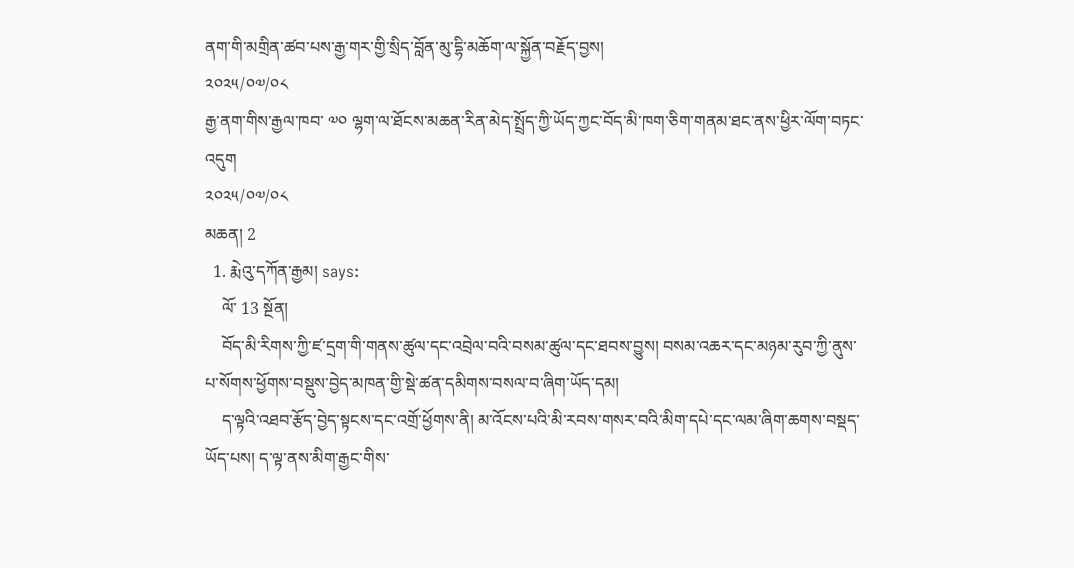ནག་གི་མགྲིན་ཚབ་པས་རྒྱ་གར་གྱི་སྲིད་བློན་མུ་དྷི་མཆོག་ལ་སྐྱོན་བརྗོད་བྱས།
༢༠༢༥/༠༧/༠༨
རྒྱ་ནག་གིས་རྒྱལ་ཁབ་ ༧༠ ལྷག་ལ་ཐོངས་མཆན་རིན་མེད་སྤྲོད་ཀྱི་ཡོད་ཀྱང་བོད་མི་ཁག་ཅིག་གནམ་ཐང་ནས་ཕྱིར་ལོག་བཏང་འདུག
༢༠༢༥/༠༧/༠༨
མཆན། 2
  1. རྨེའུ་དཀོན་རྒྱམ། says:
    ལོ་ 13 སྔོན།
    བོད་མི་རིགས་ཀྱི་ཛ་དྲག་གི་གནས་ཚུལ་དང་འབྲེལ་བའི་བསམ་ཚུལ་དང་ཐབས་བྱུས། བསམ་འཆར་དང་མཉམ་རུབ་ཀྱི་ནུས་པ་སོགས་ཕྱོགས་བསྡུས་བྱེད་མཁན་གྱི་སྡེ་ཚན་དམིགས་བསལ་བ་ཞིག་ཡོད་དམ།
    ད་ལྟའི་འཐབ་རྩོད་བྱེད་སྟངས་དང་འགྲོ་ཕྱོགས་ནི། མ་འོངས་པའི་མི་རབས་གསར་བའི་མིག་དཔེ་དང་ལམ་ཞིག་ཆགས་བསྡད་ཡོད་པས། ད་ལྟ་ནས་མིག་རྒྱང་གིས་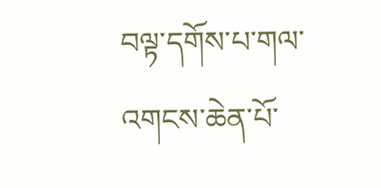བལྟ་དགོས་པ་གལ་འགངས་ཆེན་པོ་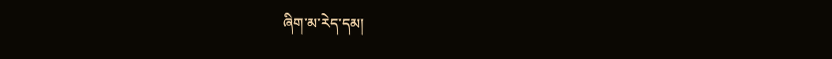ཞིག་མ་རེད་དམ།